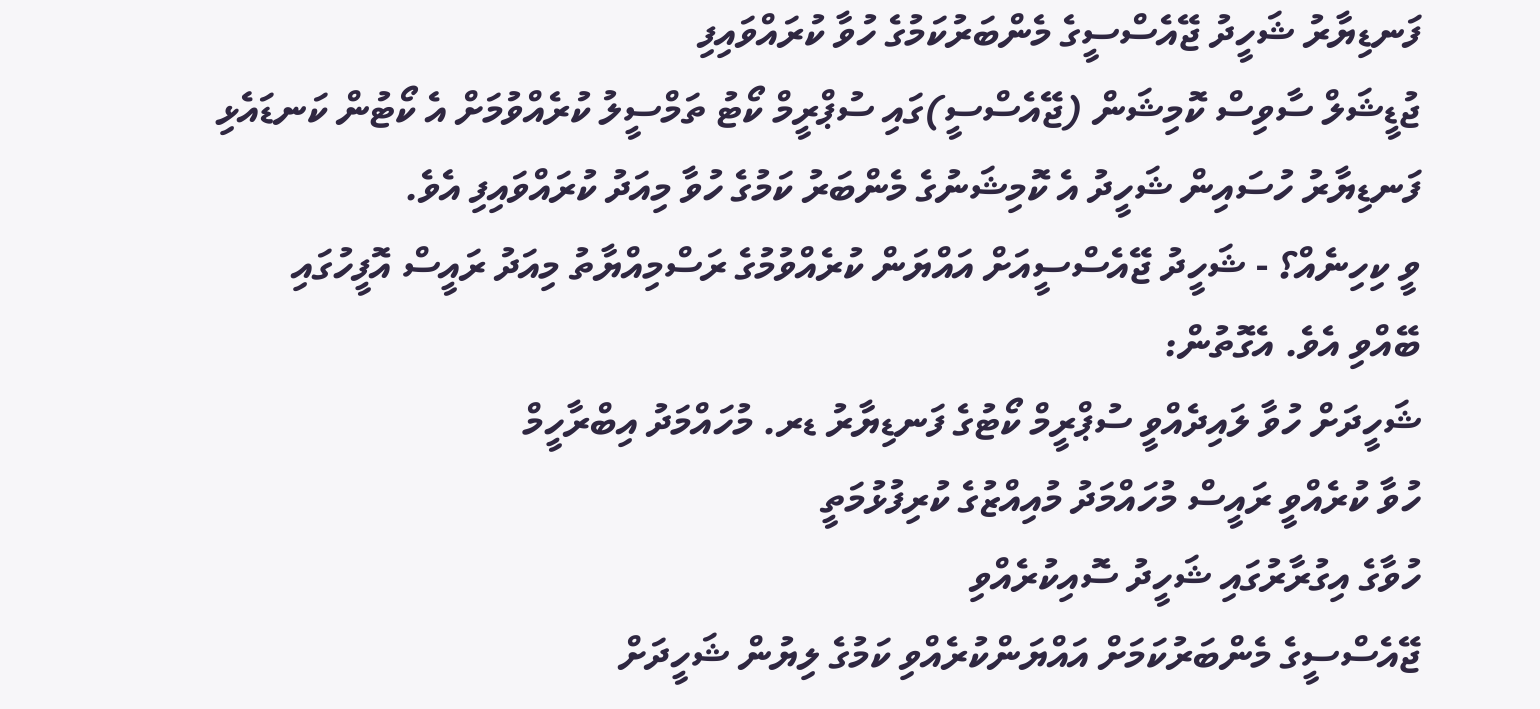ފަނޑިޔާރު ޝަހީދު ޖޭއެސްސީގެ މެންބަރުކަމުގެ ހުވާ ކުރައްވައިފި
ޖުޑީޝަލް ސާވިސް ކޮމިޝަން (ޖޭއެސްސީ)ގައި ސުޕްރީމް ކޯޓު ތަމްސީލު ކުރެއްވުމަށް އެ ކޯޓުން ކަނޑައެޅި ފަނޑިޔާރު ހުސައިން ޝަހީދު އެ ކޮމިޝަނުގެ މެންބަރު ކަމުގެ ހުވާ މިއަދު ކުރައްވައިފި އެވެ.
ވީ ކިހިނެއް؟ - ޝަހީދު ޖޭއެސްސީއަށް އައްޔަން ކުރެއްވުމުގެ ރަސްމިއްޔާތު މިއަދު ރައީސް އޮފީހުގައި ބޭއްވި އެވެ. އެގޮތުން:
ޝަހީދަށް ހުވާ ލައިދެއްވީ ސުޕްރީމް ކޯޓުގެ ފަނޑިޔާރު ޑރ. މުހައްމަދު އިބްރާހީމް
ހުވާ ކުރެއްވީ ރައީސް މުހައްމަދު މުއިއްޒުގެ ކުރިފުޅުމަތީ
ހުވާގެ އިގުރާރުގައި ޝަހީދު ސޮއިކުރެއްވި
ޖޭއެސްސީގެ މެންބަރުކަމަށް އައްޔަންކުރެއްވި ކަމުގެ ލިޔުން ޝަހީދަށް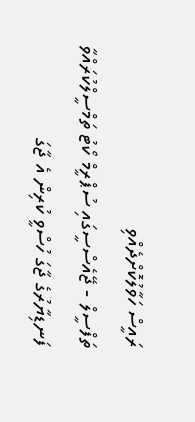ރައީސް ހަވާލުކޮށްދެއްވި
ތަފްސީލް - ޖޭއެސްސީގައި ސުޕްރީމް ކޯޓު ތަމްސީލްކުރައްވާ ފަނޑިޔާރުގެ ޖާގަ ހުސްވީ ކުރިން އެ ޖާގަ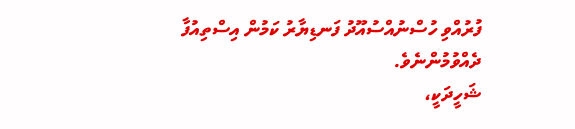ފުރުއްވި ހުސްނުއްސުއޫދު ފަނޑިޔާރު ކަމުން އިސްތިއުފާ ދެއްވުމުންނެވެ.
ޝަހީދަކީ،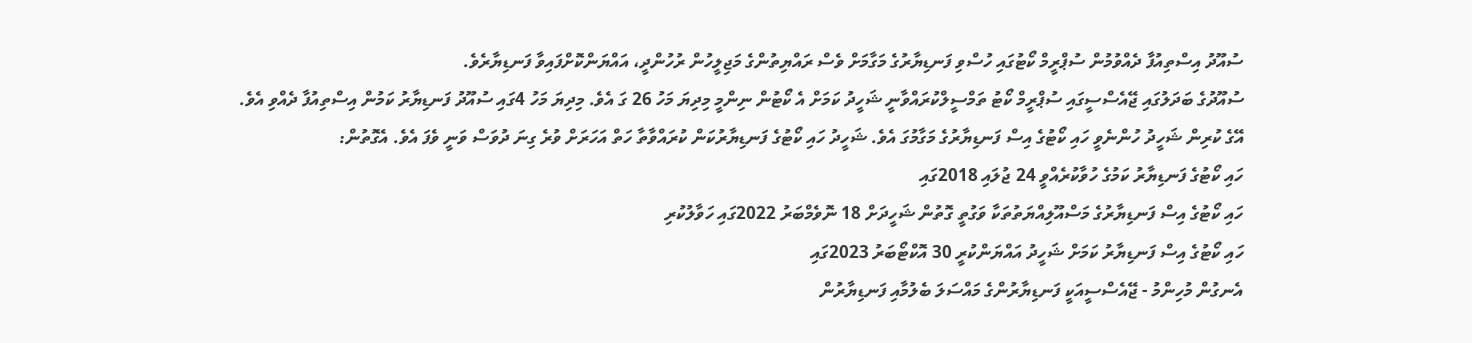ސުއޫދު އިސްތިއުފާ ދެއްވުމުން ސުޕްރީމް ކޯޓުގައި ހުސްވި ފަނޑިޔާރުގެ މަގާމަށް ވެސް ރައްޔިތުންގެ މަޖިލީހުން ރުހުންދީ، އައްޔަންކޮށްފައިވާ ފަނޑިޔާރެވެ.
ސުއޫދުގެ ބަދަލުގައި ޖޭއެސްސީގައި ސުޕްރީމް ކޯޓު ތަމްސީލްކުރައްވާނީ ޝަހީދު ކަމަށް އެ ކޯޓުން ނިންމީ މިދިޔަ މަހު 26 ގަ އެވެ. މިދިޔަ މަހު 4ގައި ސުއޫދު ފަނޑިޔާރު ކަމުން އިސްތިއުފާ ދެއްވި އެވެ.
އޭގެ ކުރިން ޝަހީދު ހުންނެވީ ހައި ކޯޓުގެ އިސް ފަނޑިޔާރުގެ މަގާމުގަ އެވެ. ޝަހީދު ހައި ކޯޓުގެ ފަނޑިޔާރުކަން ކުރައްވާތާ ހަތް އަހަރަށް ވުރެ ގިނަ ދުވަސް ވަނީ ވެފަ އެވެ. އެގޮތުން:
ހައި ކޯޓުގެ ފަނޑިޔާރު ކަމުގެ ހުވާކުރެއްވީ 24 ޖުލައި 2018ގައި
ހައި ކޯޓުގެ އިސް ފަނޑިޔާރުގެ މަސްއޫލިއްޔަތުތަކާ ވަގުތީ ގޮތުން ޝަހީދަށް 18 ނޮވެމްބަރު 2022ގައި ހަވާލުކުރި
ހައި ކޯޓުގެ އިސް ފަނޑިޔާރު ކަމަށް ޝަހީދު އައްޔަންކުރީ 30 އޮކްޓޯބަރު 2023ގައި
އެނގުން މުހިންމު - ޖޭއެސްސީއަކީ ފަނޑިޔާރުންގެ މައްސަލަ ބެލުމާއި ފަނޑިޔާރުން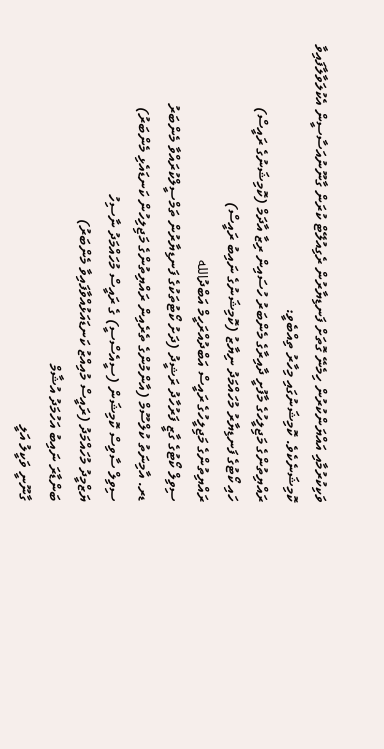ވަކިކުރުމާއި އައްޔަންކުރުން ހިމެނޭ ގޮތަށް ފަނޑިޔާރުން ރެގިއުލޭޓް ކުރަން ގާނޫނުއަސާސީން އެކުލަވާލާފައިވާ ކޮމިޝަނެކެވެ. ކޮމިޝަނުގައި މިހާރު ތިއްބެވީ:
ރައްޔިތުންގެ މަޖިލީހުގެ މާފުށީ ދާއިރާގެ މެންބަރު ހުސައިން ރިޒާ އާދަމް (ކޮމިޝަނުގެ ރައީސް)
ހައި ކޯޓުގެ ފަނޑިޔާރު މުހައްމަދު ނިޔާޒު (ކޮމިޝަނުގެ ނައިބު ރައީސް)
ރައްޔިތުންގެ މަޖިލީހުގެ ރައީސް އަބްދުއްރަހީމް އަބްދުالله
ސިވިލް ކޯޓުގެ ގާޒީ ފަރުހާދު ރަޝީދު (ދަށު ކޯޓުތަކުގެ ފަނޑިޔާރުން ތަމްސީލްކުރައްވާ މެންބަރު
ޑރ. އާމިނަތު ކުލްސޫމް (އާންމުންގެ ތެރެއިން ރައްޔިތުންގެ މަޖިލިހުން ކަނޑައެޅި މެންބަރު)
ސިވިލް ސާވިސް ކޮމިޝަން (ސީއެސްސީ) ގެ ރައީސް މުހައްމަދު ނާސިހު
ޔަޒްމީދު މުހައްމަދު (ރައީސް މުއިއްޒު ކަނޑައަޅުއްވާފައިވާ މެންބަރު)
ބަންޑާރަ ނައިބު އަހުމަދު އުޝާމް
ގާނޫނީ ވަކީލު އަލީ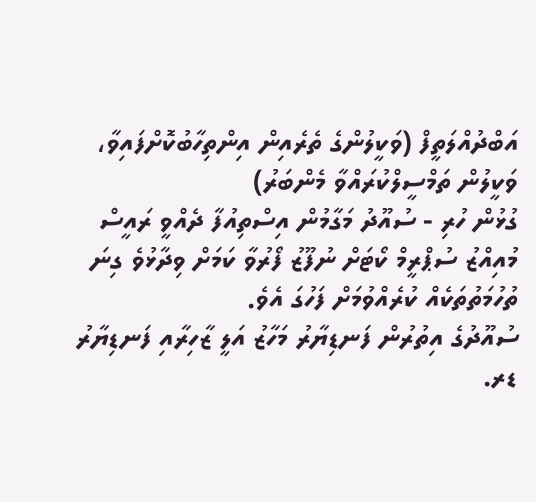އަބްދުއްލަތީފް (ވަކީލުންގެ ތެރެއިން އިންތިހާބުކޮށްފައިވާ، ވަކީލުން ތަމްސީލްކުރައްވާ މެންބަރު)
ގުޅުން ހުރި - ސުއޫދު މަގާމުން އިސްތިއުފާ ދެއްވީ ރައީސް މުއިއްޒު ސުޕްރީމް ކޯޓަށް ނުފޫޒު ފޯރުވާ ކަމަށް ވިދާޅުވެ ގިނަ ތުހުމަތުތަކެއް ކުރެއްވުމަށް ފަހުގަ އެވެ.
ސުއޫދުގެ އިތުރުން ފަނޑިޔާރު މަހާޒު އަލީ ޒާހިރާއި ފަނޑިޔާރު ޑރ.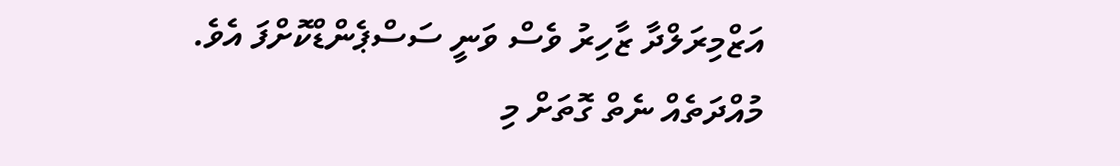އަޒްމިރަލްދާ ޒާހިރު ވެސް ވަނީ ސަސްޕެންޑްކޮށްފަ އެވެ.
މުއްދަތެއް ނެތް ގޮތަށް މި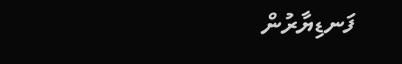ފަނޑިޔާރުން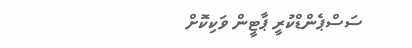ސަސްޕެންޑްކުރީ ޕާޓީން ވަކިކޮށް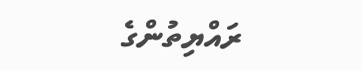ރައްޔިތުންގެ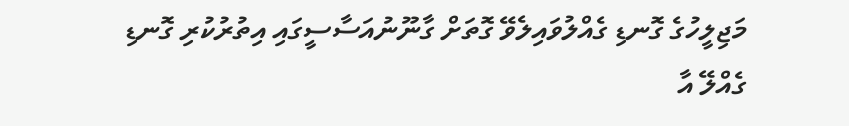މަޖިލީހުގެ ގޮނޑި ގެއްލުވައިލެވޭ ގޮތަށް ގާނޫނުއަސާސީގައި އިތުރުކުރި ގޮނޑި ގެއްލޭ އާ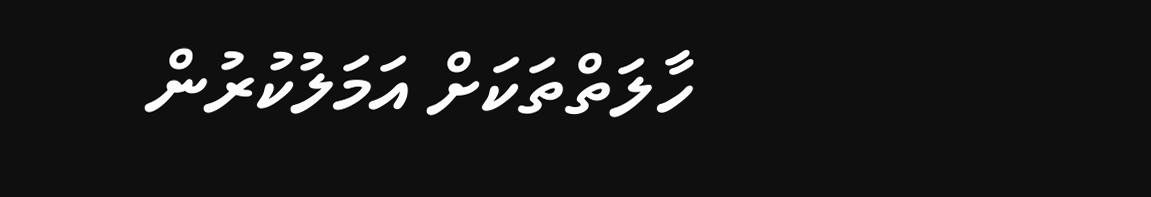ހާލަތްތަކަށް އަމަލުކުރުން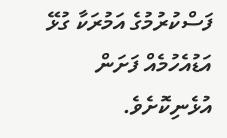ފަސްކުރުމުގެ އަމުރަކާ ގުޅޭ އަޑުއެހުމެއް ފަށަން އުޅެނިކޮށެވެ.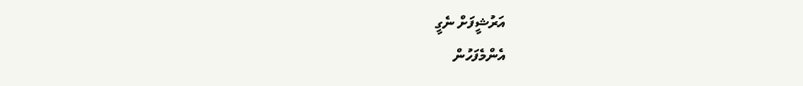އަރުޝީފަށް ނެގީ
އެންމެފަހުން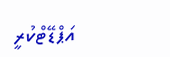އަޕްޑޭޓްކުރީ